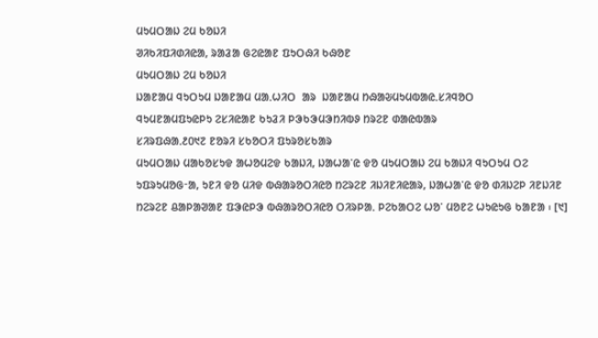ᱢᱩᱢᱛᱟᱡ ᱮᱢ ᱠᱚᱡᱤ
ᱣᱤᱠᱤᱯᱤᱰᱤᱭᱟ, ᱨᱟᱲᱟ ᱜᱮᱭᱟᱱ ᱯᱩᱛᱷᱤ ᱠᱷᱚᱱ
ᱢᱩᱢᱛᱟᱡ ᱮᱢ ᱠᱚᱡᱤ
ᱡᱟᱱᱟᱢ ᱧᱩᱛᱩᱢ ᱡᱟᱱᱟᱢ ᱢᱟᱹᱦᱤᱛ  ᱟᱨ  ᱡᱟᱱᱟᱢ ᱴᱷᱟᱶᱢᱩᱢᱵᱟᱭᱹᱥᱤᱧᱚᱛ
ᱧᱩᱢᱱᱟᱢᱯᱩᱭᱞᱩ ᱮᱥᱤᱭᱟᱱ ᱠᱩᱲᱤ ᱞᱳᱠᱳᱢᱳᱴᱤᱵᱽ ᱴᱨᱮᱱ ᱰᱟᱭᱵᱟᱨ
ᱥᱤᱨᱯᱷᱟᱹ᱒᱐᱑᱗ ᱱᱚᱨᱤ ᱥᱠᱚᱛᱤ ᱯᱩᱨᱚᱥᱠᱟᱨ
ᱢᱩᱢᱛᱟᱡ ᱢᱟᱠᱚᱥᱩᱫ ᱟᱦᱚᱢᱮᱫ ᱠᱟᱡᱤ, ᱡᱟᱦᱟᱸᱭ ᱫᱚ ᱢᱩᱢᱛᱟᱡ ᱮᱢ ᱠᱟᱡᱤ ᱧᱩᱛᱩᱢ ᱛᱮ ᱩᱯᱨᱩᱢᱚᱜᱼᱟ, ᱩᱱᱤ ᱫᱚ ᱢᱤᱫ ᱵᱷᱟᱨᱚᱛᱤᱭᱚ ᱴᱮᱨᱮᱱ ᱤᱡᱤᱱᱤᱭᱟᱨ, ᱡᱟᱦᱟᱸᱭ ᱫᱚ ᱰᱤᱡᱮᱞ ᱤᱱᱡᱤᱱ ᱴᱮᱨᱮᱱ ᱪᱟᱞᱟᱣᱟᱱ ᱯᱳᱭᱞᱳ ᱵᱷᱟᱨᱚᱛᱤᱭᱚ ᱛᱤᱨᱞᱟᱹ ᱞᱮᱠᱟᱛᱮ ᱦᱚᱸ ᱢᱚᱱᱮ ᱦᱩᱭᱩᱜ ᱠᱟᱱᱟ ᱾ [᱑]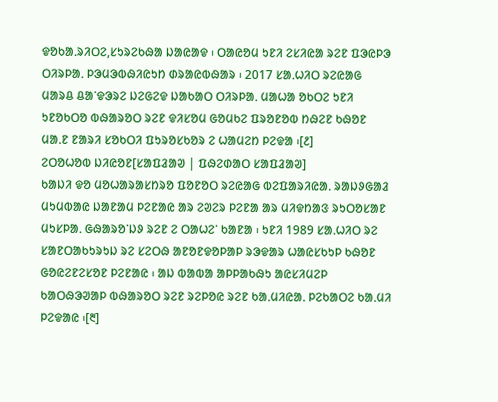ᱫᱚᱠᱟᱹᱨᱤᱛᱮ,ᱥᱩᱨᱮᱠᱷᱟ ᱡᱟᱭᱟᱫ ᱾ ᱛᱟᱭᱚᱢ ᱩᱱᱤ ᱮᱥᱤᱭᱟ ᱨᱮᱱ ᱯᱳᱭᱞᱳ ᱛᱤᱨᱞᱟᱹ ᱞᱳᱢᱳᱵᱷᱤᱭᱩᱴ ᱰᱨᱟᱭᱵᱷᱟᱨ ᱾ 2017 ᱥᱟᱹᱦᱤᱛ ᱨᱮᱭᱟᱜ ᱢᱟᱨᱪ ᱪᱟᱸᱫᱳᱨᱮ ᱡᱮᱜᱮᱫ ᱡᱟᱠᱟᱛ ᱛᱤᱨᱞᱟᱹ ᱢᱟᱦᱟ ᱚᱠᱛᱮ ᱩᱱᱤ ᱩᱱᱚᱠᱛᱚ ᱵᱷᱟᱨᱚᱛ ᱨᱮᱱ ᱫᱤᱥᱚᱢ ᱜᱚᱢᱠᱮ ᱯᱨᱚᱱᱚᱵ ᱴᱷᱮᱱ ᱠᱷᱚᱱ ᱢᱟᱹᱱ ᱱᱟᱨᱤ ᱥᱚᱠᱛᱤ ᱯᱩᱨᱚᱥᱠᱚᱨ ᱮ ᱦᱟᱢᱮᱴ ᱞᱮᱫᱟ ᱾[᱒]
ᱮᱛᱚᱦᱚᱵ ᱡᱤᱭᱚᱱ[ᱥᱟᱯᱲᱟᱣ | ᱯᱷᱮᱰᱟᱛ ᱥᱟᱯᱲᱟᱣ]
ᱠᱟᱡᱤ ᱫᱚ ᱢᱚᱦᱟᱨᱟᱥᱴᱨᱚ ᱯᱚᱱᱚᱛ ᱨᱮᱭᱟᱜ ᱵᱮᱯᱟᱨᱤᱭᱟᱹ ᱨᱟᱡᱽᱜᱟᱲ ᱢᱩᱢᱵᱟᱭ ᱡᱟᱱᱟᱢ ᱞᱮᱱᱟᱭ ᱟᱨ ᱮᱣᱮᱨ ᱞᱮᱱᱟ ᱟᱨ ᱢᱤᱫᱴᱟᱝ ᱨᱩᱛᱚᱥᱟᱱ ᱢᱩᱥᱞᱟᱹ ᱜᱷᱟᱨᱚᱸᱡᱽ ᱨᱮᱱ ᱮ ᱛᱟᱦᱮᱸ ᱠᱟᱱᱟ ᱾ ᱩᱱᱤ 1989 ᱥᱟᱹᱦᱤᱛ ᱨᱮ ᱥᱟᱱᱛᱟᱠᱩᱨᱩᱡ ᱨᱮ ᱥᱮᱛᱷ ᱟᱱᱚᱱᱫᱚᱞᱟᱞ ᱨᱳᱫᱟᱨ ᱦᱟᱭᱥᱠᱩᱞ ᱠᱷᱚᱱ ᱜᱚᱭᱮᱱᱮᱥᱚᱱ ᱞᱮᱱᱟᱭ ᱾ ᱟᱡ ᱵᱟᱵᱟ ᱟᱞᱞᱟᱠᱷᱩ ᱟᱭᱥᱤᱢᱮᱞ ᱠᱟᱛᱷᱳᱣᱟᱞ ᱵᱷᱟᱨᱚᱛ ᱨᱮᱱ ᱨᱮᱞᱚᱭ ᱨᱮᱱ ᱠᱟᱹᱢᱤᱭᱟᱹ ᱞᱮᱠᱟᱛᱮ ᱠᱟᱹᱢᱤ ᱞᱮᱫᱟᱭ ᱾[᱓]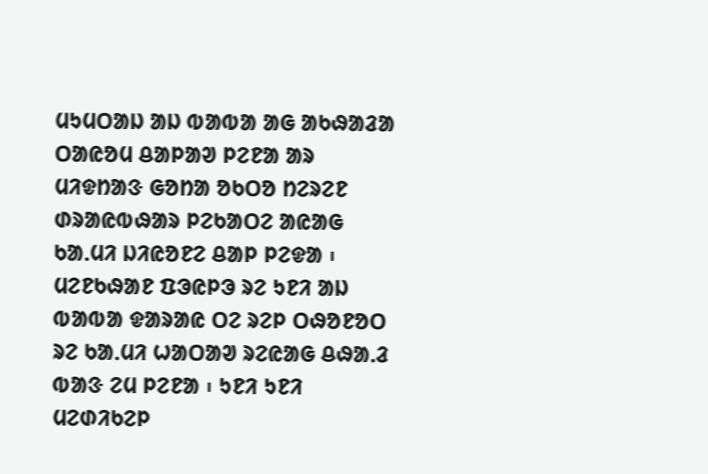ᱢᱩᱢᱛᱟᱡ ᱟᱡ ᱵᱟᱵᱟ ᱟᱜ ᱟᱠᱷᱟᱲᱟ ᱛᱟᱭᱚᱢ ᱪᱟᱞᱟᱣ ᱞᱮᱱᱟ ᱟᱨ ᱢᱤᱫᱴᱟᱝ ᱜᱚᱴᱟ ᱚᱠᱛᱚ ᱴᱮᱨᱮᱱ ᱰᱨᱟᱭᱵᱷᱟᱨ ᱞᱮᱠᱟᱛᱮ ᱟᱭᱟᱜ ᱠᱟᱹᱢᱤ ᱡᱤᱭᱚᱱᱮ ᱪᱟᱞ ᱞᱮᱫᱟ ᱾ ᱢᱮᱱᱠᱷᱟᱱ ᱯᱳᱭᱞᱳ ᱨᱮ ᱩᱱᱤ ᱟᱡ ᱵᱟᱵᱟ ᱫᱟᱨᱟᱭ ᱛᱮ ᱨᱮᱞ ᱛᱷᱚᱱᱚᱛ ᱨᱮ ᱠᱟᱹᱢᱤ ᱦᱟᱛᱟᱣ ᱨᱮᱭᱟᱜ ᱪᱷᱟᱹᱲ ᱵᱟᱝ ᱮᱢ ᱞᱮᱱᱟ ᱾ ᱩᱱᱤ ᱩᱱᱤ ᱢᱮᱰᱤᱠᱮᱞ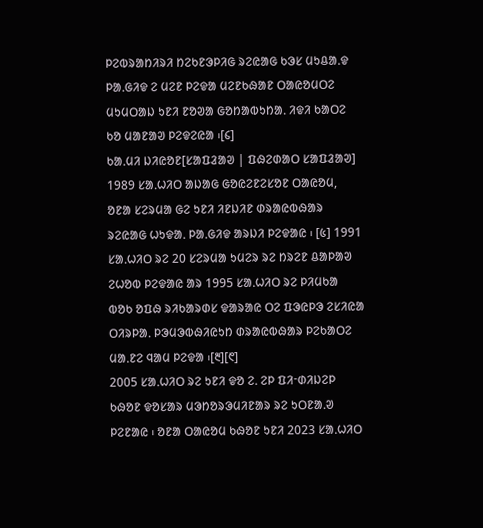ᱞᱮᱵᱨᱟᱴᱤᱨᱤ ᱴᱮᱠᱱᱳᱞᱤᱜ ᱨᱮᱭᱟᱜ ᱠᱳᱥ ᱢᱩᱪᱟᱹᱫ ᱞᱟᱹᱜᱤᱫ ᱮ ᱢᱮᱱ ᱞᱮᱫᱟ ᱢᱮᱱᱠᱷᱟᱱ ᱛᱟᱭᱚᱢᱛᱮ ᱢᱩᱢᱛᱟᱡ ᱩᱱᱤ ᱱᱚᱣᱟ ᱜᱚᱴᱟᱵᱩᱴᱟᱹ ᱤᱫᱤ ᱠᱟᱛᱮ ᱠᱚ ᱢᱟᱱᱟᱣ ᱞᱮᱫᱮᱭᱟ ᱾[᱔]
ᱠᱟᱹᱢᱤ ᱡᱤᱭᱚᱱ[ᱥᱟᱯᱲᱟᱣ | ᱯᱷᱮᱰᱟᱛ ᱥᱟᱯᱲᱟᱣ]
1989 ᱥᱟᱹᱦᱤᱛ ᱟᱡᱟᱜ ᱜᱚᱭᱮᱱᱮᱥᱚᱱ ᱛᱟᱭᱚᱢ, ᱚᱱᱟ ᱥᱮᱨᱢᱟ ᱜᱮ ᱩᱱᱤ ᱤᱱᱡᱤᱱ ᱰᱨᱟᱭᱵᱷᱟᱨ ᱨᱮᱭᱟᱜ ᱦᱩᱫᱟᱹ ᱞᱟᱹᱜᱤᱫ ᱟᱨᱡᱤ ᱞᱮᱫᱟᱭ ᱾ [᱕] 1991 ᱥᱟᱹᱦᱤᱛ ᱨᱮ 20 ᱥᱮᱨᱢᱟ ᱩᱢᱮᱨ ᱨᱮ ᱴᱨᱮᱱ ᱪᱟᱞᱟᱣ ᱮᱦᱚᱵ ᱞᱮᱫᱟᱭ ᱟᱨ 1995 ᱥᱟᱹᱦᱤᱛ ᱨᱮ ᱞᱤᱢᱠᱟ ᱵᱚᱠ ᱚᱯᱷ ᱨᱤᱠᱟᱨᱰᱥ ᱫᱟᱨᱟᱭ ᱛᱮ ᱯᱳᱭᱞᱳ ᱮᱥᱤᱭᱟ ᱛᱤᱨᱞᱟᱹ ᱞᱳᱢᱳᱵᱷᱤᱭᱩᱴ ᱰᱨᱟᱭᱵᱷᱟᱨ ᱞᱮᱠᱟᱛᱮ ᱢᱟᱹᱱᱮ ᱧᱟᱢ ᱞᱮᱫᱟ ᱾[᱓][᱖]
2005 ᱥᱟᱹᱦᱤᱛ ᱨᱮ ᱩᱱᱤ ᱫᱚ ᱮᱹ ᱮᱞ ᱯᱤᱼᱰᱤᱡᱮᱞ ᱠᱷᱚᱱ ᱫᱚᱥᱟᱨ ᱢᱳᱴᱚᱨᱳᱢᱤᱱᱟᱨ ᱨᱮ ᱩᱛᱱᱟᱹᱣ ᱞᱮᱱᱟᱭ ᱾ ᱚᱱᱟ ᱛᱟᱭᱚᱢ ᱠᱷᱚᱱ ᱩᱱᱤ 2023 ᱥᱟᱹᱦᱤᱛ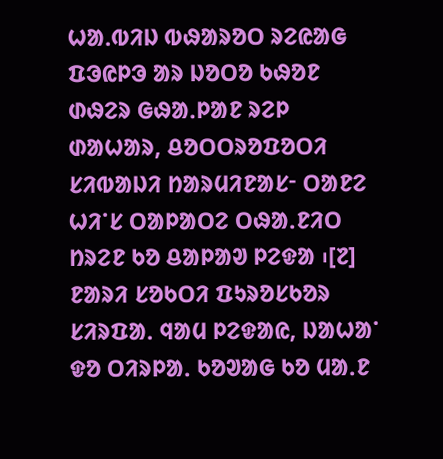ᱦᱟᱹᱵᱤᱡ ᱵᱷᱟᱨᱚᱛ ᱨᱮᱭᱟᱜ ᱯᱳᱭᱞᱳ ᱟᱨ ᱡᱚᱛᱚ ᱠᱷᱚᱱ ᱰᱷᱮᱨ ᱜᱷᱟᱹᱞᱟᱱ ᱨᱮᱞ ᱰᱟᱦᱟᱨ, ᱪᱚᱛᱛᱨᱚᱯᱚᱛᱤ ᱥᱤᱵᱟᱡᱤ ᱴᱟᱨᱢᱤᱱᱟᱥᱼ ᱛᱟᱱᱮ ᱦᱤᱸᱥ ᱛᱟᱞᱟᱛᱮ ᱛᱷᱟᱹᱱᱤᱛ ᱴᱨᱮᱱ ᱠᱚ ᱪᱟᱞᱟᱣ ᱞᱮᱫᱟ ᱾[᱗]
ᱱᱟᱨᱤ ᱥᱚᱠᱛᱤ ᱯᱩᱨᱚᱥᱠᱚᱨ ᱥᱤᱨᱯᱟᱹ ᱧᱟᱢ ᱞᱮᱫᱟᱭ, ᱡᱟᱦᱟᱸ ᱫᱚ ᱛᱤᱨᱞᱟᱹ ᱠᱚᱣᱟᱜ ᱠᱚ ᱢᱟᱹᱱ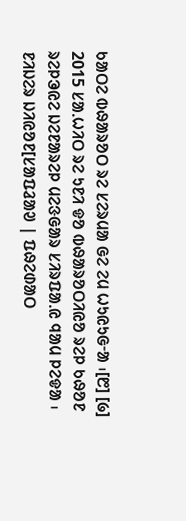ᱠᱟᱛᱮ ᱵᱷᱟᱨᱚᱛ ᱨᱮ ᱥᱮᱨᱢᱟ ᱜᱮ ᱮᱢ ᱦᱩᱭᱩᱜᱼᱟ ᱾[᱘] [᱙] 2015 ᱥᱟᱹᱦᱤᱛ ᱨᱮ ᱩᱱᱤ ᱫᱚ ᱵᱷᱟᱨᱚᱛᱤᱭᱚ ᱨᱮᱞ ᱠᱷᱚᱱ ᱨᱮᱞᱳᱭᱮ ᱡᱮᱱᱟᱨᱮᱞ ᱢᱮᱝᱜᱟᱨ ᱥᱤᱨᱯᱟᱹᱭ ᱧᱟᱢ ᱞᱮᱫᱟ ᱾
ᱱᱤᱡᱮᱨ ᱡᱤᱭᱚᱱ[ᱥᱟᱯᱲᱟᱣ | ᱯᱷᱮᱰᱟᱛ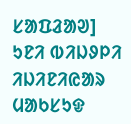ᱥᱟᱯᱲᱟᱣ]
ᱩᱱᱤ ᱵᱤᱡᱽᱞᱤ ᱤᱡᱤᱱᱤᱭᱟᱨ ᱢᱟᱠᱥᱩᱫ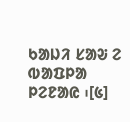ᱠᱟᱡᱤ ᱥᱟᱶ ᱮ ᱵᱟᱯᱞᱟ ᱞᱮᱱᱟᱭ ᱾[᱕]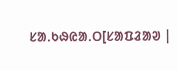ᱥᱟᱹᱠᱷᱭᱟᱹᱛ[ᱥᱟᱯᱲᱟᱣ |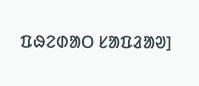ᱯᱷᱮᱰᱟᱛ ᱥᱟᱯᱲᱟᱣ]